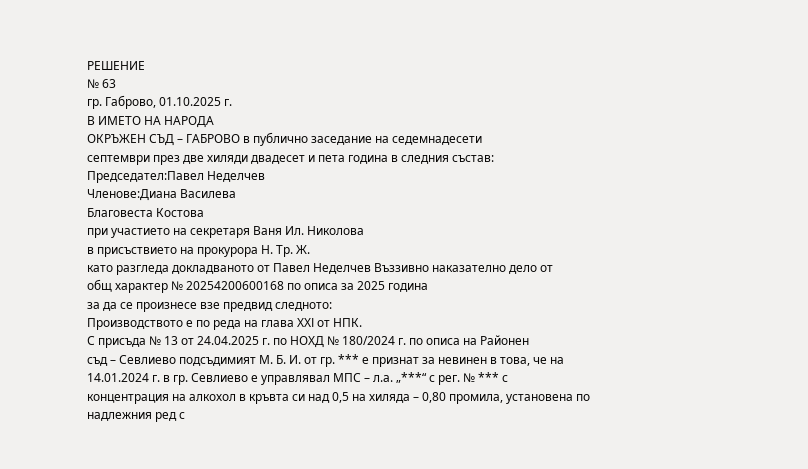РЕШЕНИЕ
№ 63
гр. Габрово, 01.10.2025 г.
В ИМЕТО НА НАРОДА
ОКРЪЖЕН СЪД – ГАБРОВО в публично заседание на седемнадесети
септември през две хиляди двадесет и пета година в следния състав:
Председател:Павел Неделчев
Членове:Диана Василева
Благовеста Костова
при участието на секретаря Ваня Ил. Николова
в присъствието на прокурора Н. Тр. Ж.
като разгледа докладваното от Павел Неделчев Въззивно наказателно дело от
общ характер № 20254200600168 по описа за 2025 година
за да се произнесе взе предвид следното:
Производството е по реда на глава ХХІ от НПК.
С присъда № 13 от 24.04.2025 г. по НОХД № 180/2024 г. по описа на Районен
съд – Севлиево подсъдимият М. Б. И. от гр. *** е признат за невинен в това, че на
14.01.2024 г. в гр. Севлиево е управлявал МПС – л.а. „***“ с рег. № *** с
концентрация на алкохол в кръвта си над 0,5 на хиляда – 0,80 промила, установена по
надлежния ред с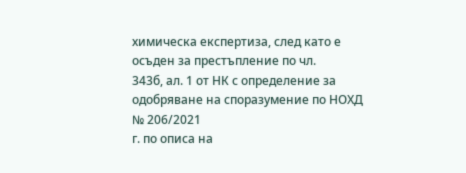химическа експертиза, след като е осъден за престъпление по чл.
343б, ал. 1 от НК с определение за одобряване на споразумение по НОХД № 206/2021
г. по описа на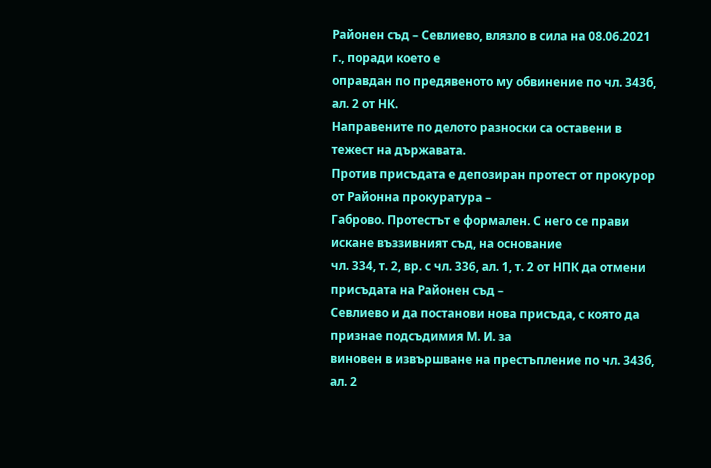Районен съд – Севлиево, влязло в сила на 08.06.2021 г., поради което е
оправдан по предявеното му обвинение по чл. 343б, ал. 2 от НК.
Направените по делото разноски са оставени в тежест на държавата.
Против присъдата е депозиран протест от прокурор от Районна прокуратура –
Габрово. Протестът е формален. С него се прави искане въззивният съд, на основание
чл. 334, т. 2, вр. с чл. 336, ал. 1, т. 2 от НПК да отмени присъдата на Районен съд –
Севлиево и да постанови нова присъда, с която да признае подсъдимия М. И. за
виновен в извършване на престъпление по чл. 343б, ал. 2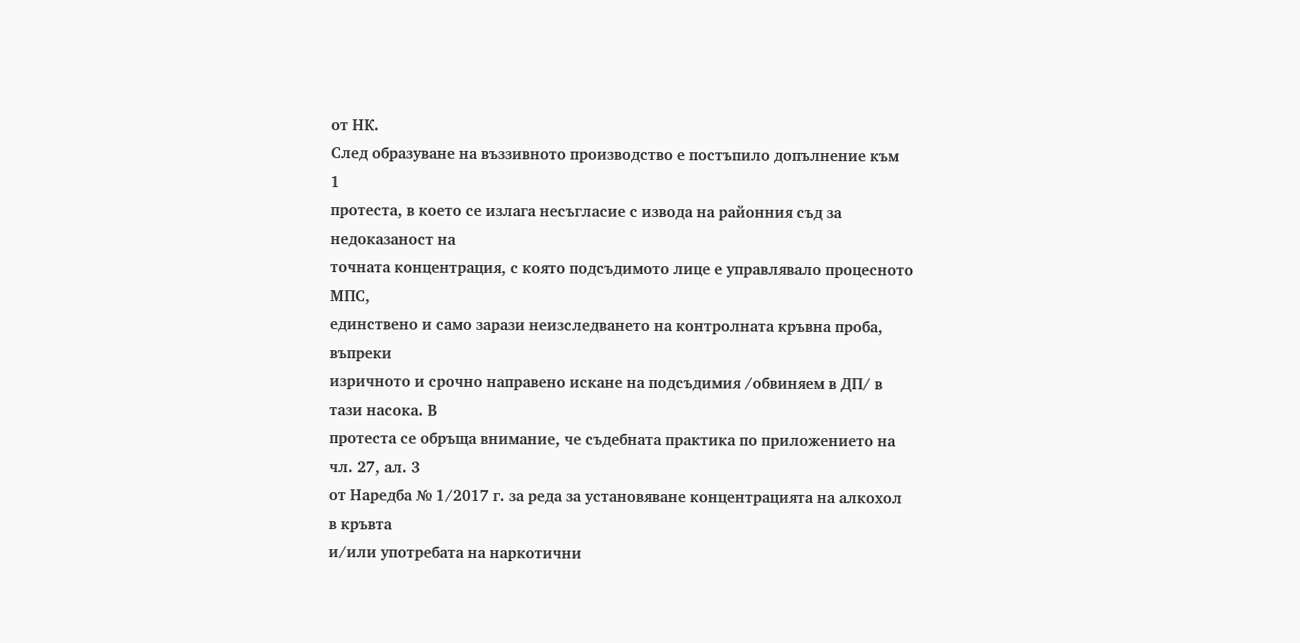от НК.
След образуване на въззивното производство е постъпило допълнение към
1
протеста, в което се излага несъгласие с извода на районния съд за недоказаност на
точната концентрация, с която подсъдимото лице е управлявало процесното МПС,
единствено и само зарази неизследването на контролната кръвна проба, въпреки
изричното и срочно направено искане на подсъдимия /обвиняем в ДП/ в тази насока. В
протеста се обръща внимание, че съдебната практика по приложението на чл. 27, ал. 3
от Наредба № 1/2017 г. за реда за установяване концентрацията на алкохол в кръвта
и/или употребата на наркотични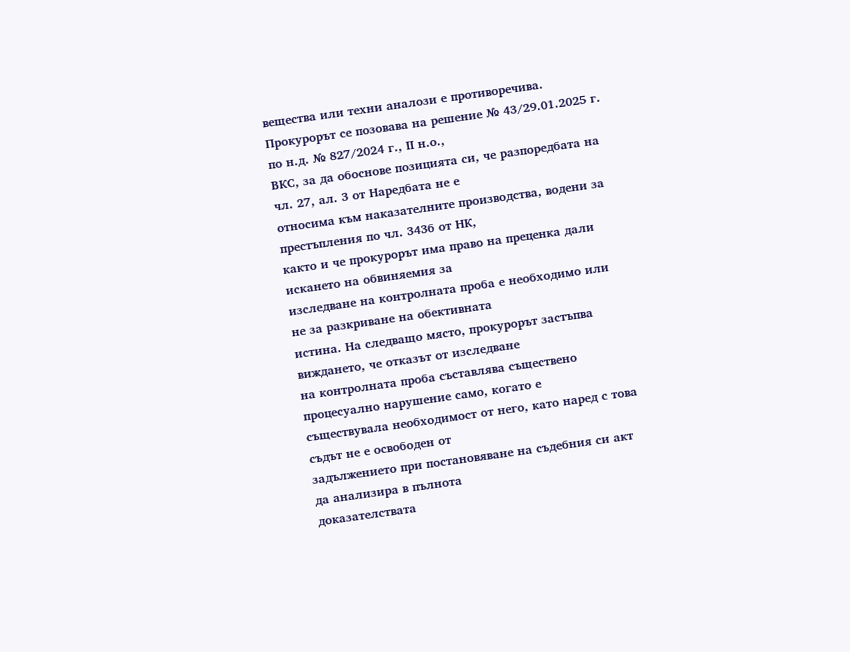вещества или техни аналози е противоречива.
Прокурорът се позовава на решение № 43/29.01.2025 г. по н.д. № 827/2024 г., ІІ н.о.,
ВКС, за да обоснове позицията си, че разпоредбата на чл. 27, ал. 3 от Наредбата не е
относима към наказателните производства, водени за престъпления по чл. 343б от НК,
както и че прокурорът има право на преценка дали искането на обвиняемия за
изследване на контролната проба е необходимо или не за разкриване на обективната
истина. На следващо място, прокурорът застъпва виждането, че отказът от изследване
на контролната проба съставлява съществено процесуално нарушение само, когато е
съществувала необходимост от него, като наред с това съдът не е освободен от
задължението при постановяване на съдебния си акт да анализира в пълнота
доказателствата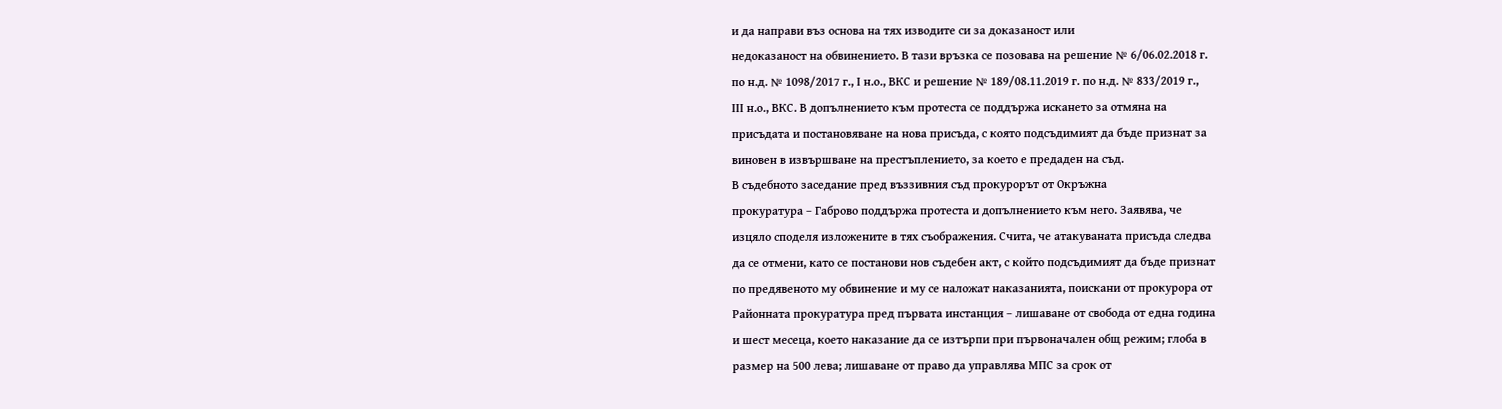и да направи въз основа на тях изводите си за доказаност или
недоказаност на обвинението. В тази връзка се позовава на решение № 6/06.02.2018 г.
по н.д. № 1098/2017 г., І н.о., ВКС и решение № 189/08.11.2019 г. по н.д. № 833/2019 г.,
ІІІ н.о., ВКС. В допълнението към протеста се поддържа искането за отмяна на
присъдата и постановяване на нова присъда, с която подсъдимият да бъде признат за
виновен в извършване на престъплението, за което е предаден на съд.
В съдебното заседание пред въззивния съд прокурорът от Окръжна
прокуратура – Габрово поддържа протеста и допълнението към него. Заявява, че
изцяло споделя изложените в тях съображения. Счита, че атакуваната присъда следва
да се отмени, като се постанови нов съдебен акт, с който подсъдимият да бъде признат
по предявеното му обвинение и му се наложат наказанията, поискани от прокурора от
Районната прокуратура пред първата инстанция – лишаване от свобода от една година
и шест месеца, което наказание да се изтърпи при първоначален общ режим; глоба в
размер на 500 лева; лишаване от право да управлява МПС за срок от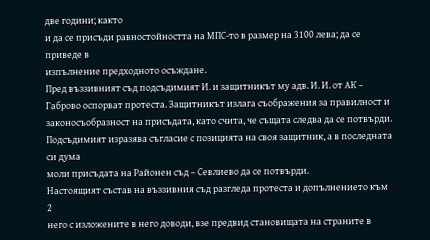две години; както
и да се присъди равностойността на МПС-то в размер на 3100 лева; да се приведе в
изпълнение предходното осъждане.
Пред въззивният съд подсъдимият И. и защитникът му адв. И. И. от АК –
Габрово оспорват протеста. Защитникът излага съображения за правилност и
законосъобразност на присъдата, като счита, че същата следва да се потвърди.
Подсъдимият изразява съгласие с позицията на своя защитник, а в последната си дума
моли присъдата на Районен съд – Севлиево да се потвърди.
Настоящият състав на въззивния съд разгледа протеста и допълнението към
2
него с изложените в него доводи, взе предвид становищата на страните в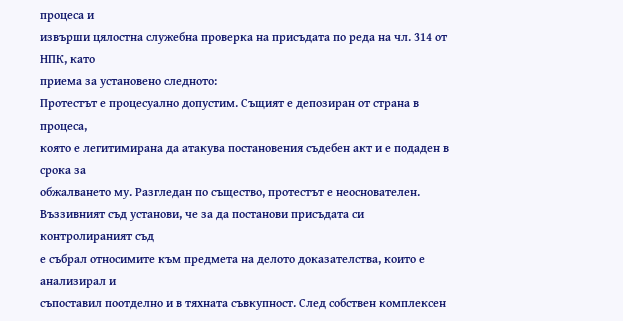процеса и
извърши цялостна служебна проверка на присъдата по реда на чл. 314 от НПК, като
приема за установено следното:
Протестът е процесуално допустим. Същият е депозиран от страна в процеса,
която е легитимирана да атакува постановения съдебен акт и е подаден в срока за
обжалването му. Разгледан по същество, протестът е неоснователен.
Въззивният съд установи, че за да постанови присъдата си контролираният съд
е събрал относимите към предмета на делото доказателства, които е анализирал и
съпоставил поотделно и в тяхната съвкупност. След собствен комплексен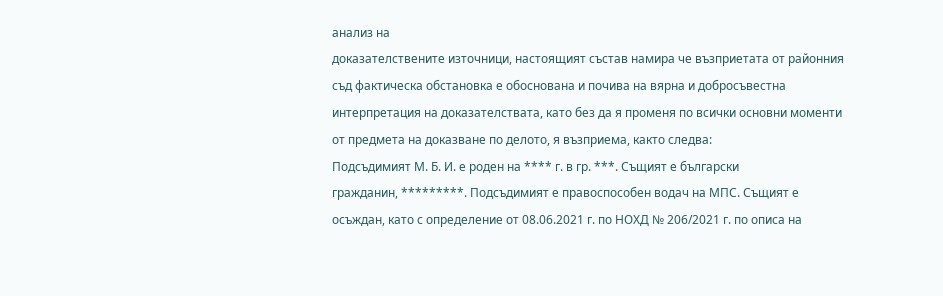анализ на
доказателствените източници, настоящият състав намира че възприетата от районния
съд фактическа обстановка е обоснована и почива на вярна и добросъвестна
интерпретация на доказателствата, като без да я променя по всички основни моменти
от предмета на доказване по делото, я възприема, както следва:
Подсъдимият М. Б. И. е роден на **** г. в гр. ***. Същият е български
гражданин, *********. Подсъдимият е правоспособен водач на МПС. Същият е
осъждан, като с определение от 08.06.2021 г. по НОХД № 206/2021 г. по описа на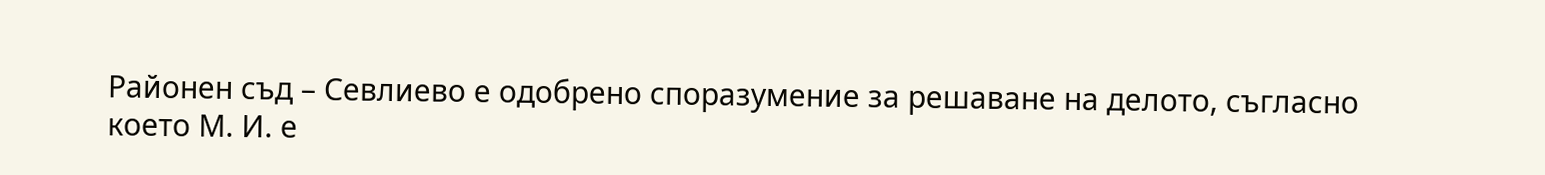Районен съд – Севлиево е одобрено споразумение за решаване на делото, съгласно
което М. И. е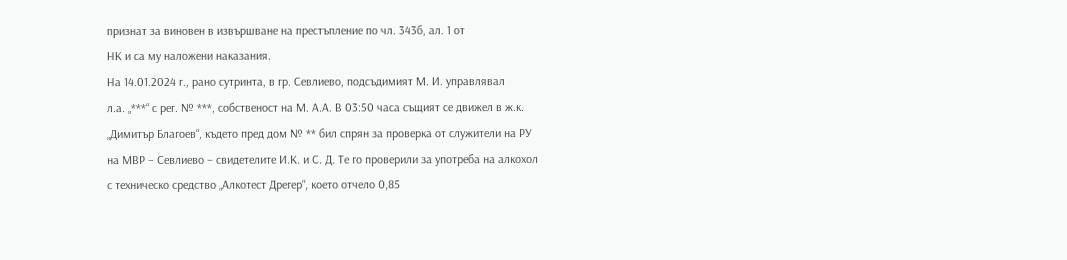признат за виновен в извършване на престъпление по чл. 343б, ал. 1 от
НК и са му наложени наказания.
На 14.01.2024 г., рано сутринта, в гр. Севлиево, подсъдимият М. И. управлявал
л.а. „***“ с рег. № ***, собственост на М. А.А. В 03:50 часа същият се движел в ж.к.
„Димитър Благоев“, където пред дом № ** бил спрян за проверка от служители на РУ
на МВР – Севлиево – свидетелите И.К. и С. Д. Те го проверили за употреба на алкохол
с техническо средство „Алкотест Дрегер“, което отчело 0,85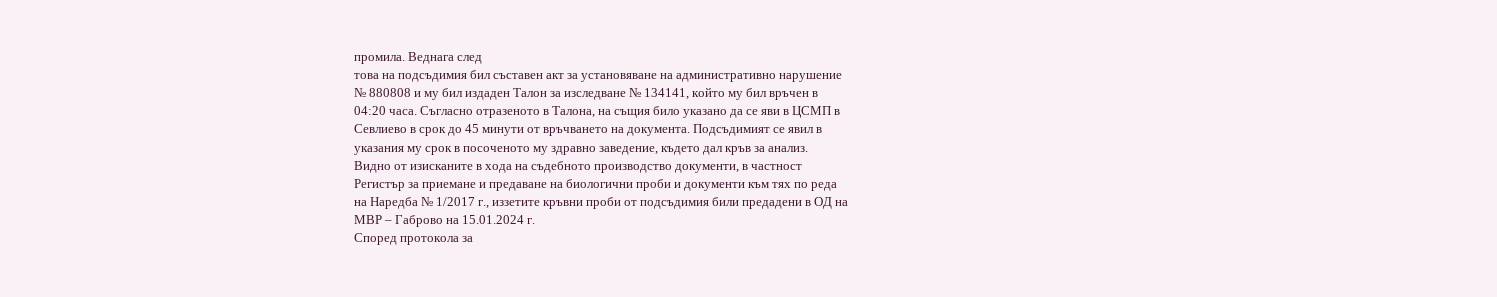промила. Веднага след
това на подсъдимия бил съставен акт за установяване на административно нарушение
№ 880808 и му бил издаден Талон за изследване № 134141, който му бил връчен в
04:20 часа. Съгласно отразеното в Талона, на същия било указано да се яви в ЦСМП в
Севлиево в срок до 45 минути от връчването на документа. Подсъдимият се явил в
указания му срок в посоченото му здравно заведение, където дал кръв за анализ.
Видно от изисканите в хода на съдебното производство документи, в частност
Регистър за приемане и предаване на биологични проби и документи към тях по реда
на Наредба № 1/2017 г., иззетите кръвни проби от подсъдимия били предадени в ОД на
МВР – Габрово на 15.01.2024 г.
Според протокола за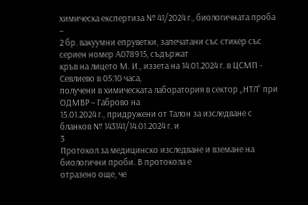химическа експертиза № 41/2024 г., биологичната проба –
2 бр. вакуумни епруветки, запечатани със стикер със сериен номер А078915, съдържат
кръв на лицето М. И., иззета на 14.01.2024 г. в ЦСМП - Севлиево в 05:10 часа,
получени в химическата лаборатория в сектор „НТЛ“ при ОДМВР – Габрово на
15.01.2024 г., придружени от Талон за изследване с бланков № 143141/14.01.2024 г. и
3
Протокол за медицинско изследване и вземане на биологични проби. В протокола е
отразено още, че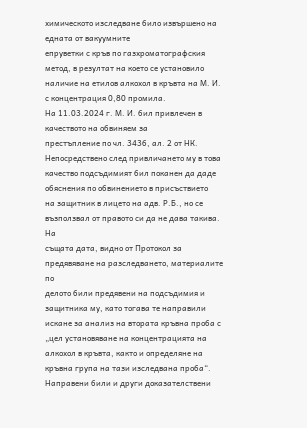химическото изследване било извършено на едната от вакуумните
епруветки с кръв по газхроматографския метод, в резултат на което се установило
наличие на етилов алкохол в кръвта на М. И. с концентрация 0,80 промила.
На 11.03.2024 г. М. И. бил привлечен в качеството на обвиняем за
престъпление по чл. 343б, ал. 2 от НК. Непосредствено след привличането му в това
качество подсъдимият бил поканен да даде обяснения по обвинението в присъствието
на защитник в лицето на адв. Р.Б., но се възползвал от правото си да не дава такива. На
същата дата, видно от Протокол за предявяване на разследването, материалите по
делото били предявени на подсъдимия и защитника му, като тогава те направили
искане за анализ на втората кръвна проба с „цел установяване на концентрацията на
алкохол в кръвта, както и определяне на кръвна група на тази изследвана проба“.
Направени били и други доказателствени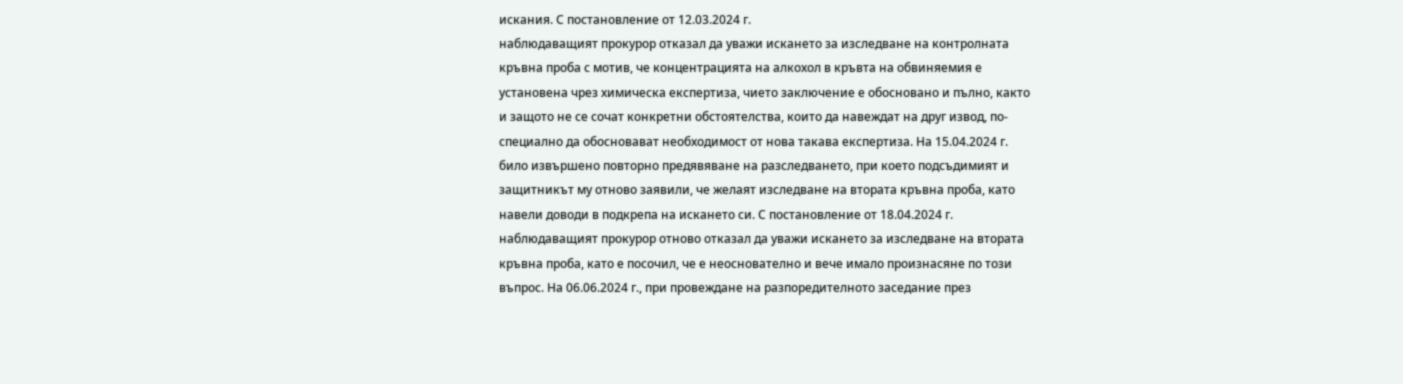искания. С постановление от 12.03.2024 г.
наблюдаващият прокурор отказал да уважи искането за изследване на контролната
кръвна проба с мотив, че концентрацията на алкохол в кръвта на обвиняемия е
установена чрез химическа експертиза, чието заключение е обосновано и пълно, както
и защото не се сочат конкретни обстоятелства, които да навеждат на друг извод, по-
специално да обосновават необходимост от нова такава експертиза. На 15.04.2024 г.
било извършено повторно предявяване на разследването, при което подсъдимият и
защитникът му отново заявили, че желаят изследване на втората кръвна проба, като
навели доводи в подкрепа на искането си. С постановление от 18.04.2024 г.
наблюдаващият прокурор отново отказал да уважи искането за изследване на втората
кръвна проба, като е посочил, че е неоснователно и вече имало произнасяне по този
въпрос. На 06.06.2024 г., при провеждане на разпоредителното заседание през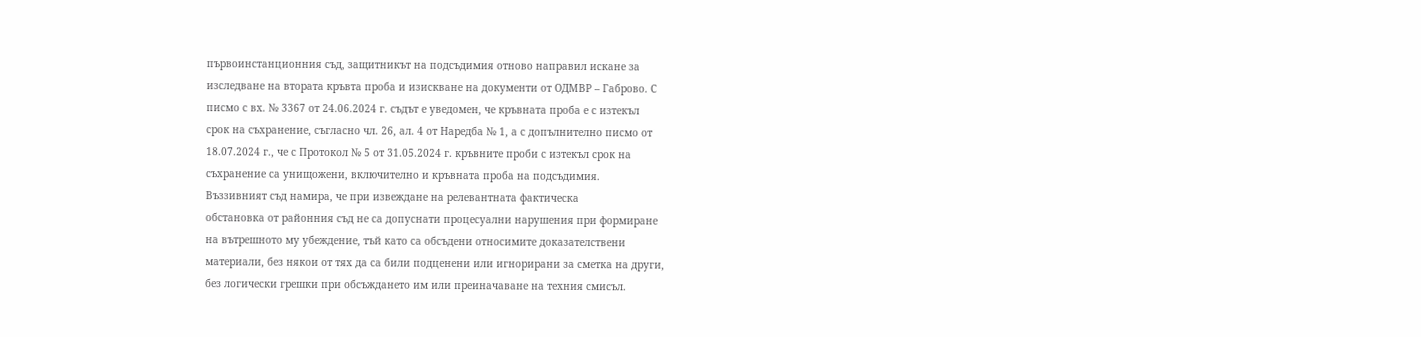първоинстанционния съд, защитникът на подсъдимия отново направил искане за
изследване на втората кръвта проба и изискване на документи от ОДМВР – Габрово. С
писмо с вх. № 3367 от 24.06.2024 г. съдът е уведомен, че кръвната проба е с изтекъл
срок на съхранение, съгласно чл. 26, ал. 4 от Наредба № 1, а с допълнително писмо от
18.07.2024 г., че с Протокол № 5 от 31.05.2024 г. кръвните проби с изтекъл срок на
съхранение са унищожени, включително и кръвната проба на подсъдимия.
Въззивният съд намира, че при извеждане на релевантната фактическа
обстановка от районния съд не са допуснати процесуални нарушения при формиране
на вътрешното му убеждение, тъй като са обсъдени относимите доказателствени
материали, без някои от тях да са били подценени или игнорирани за сметка на други,
без логически грешки при обсъждането им или преиначаване на техния смисъл.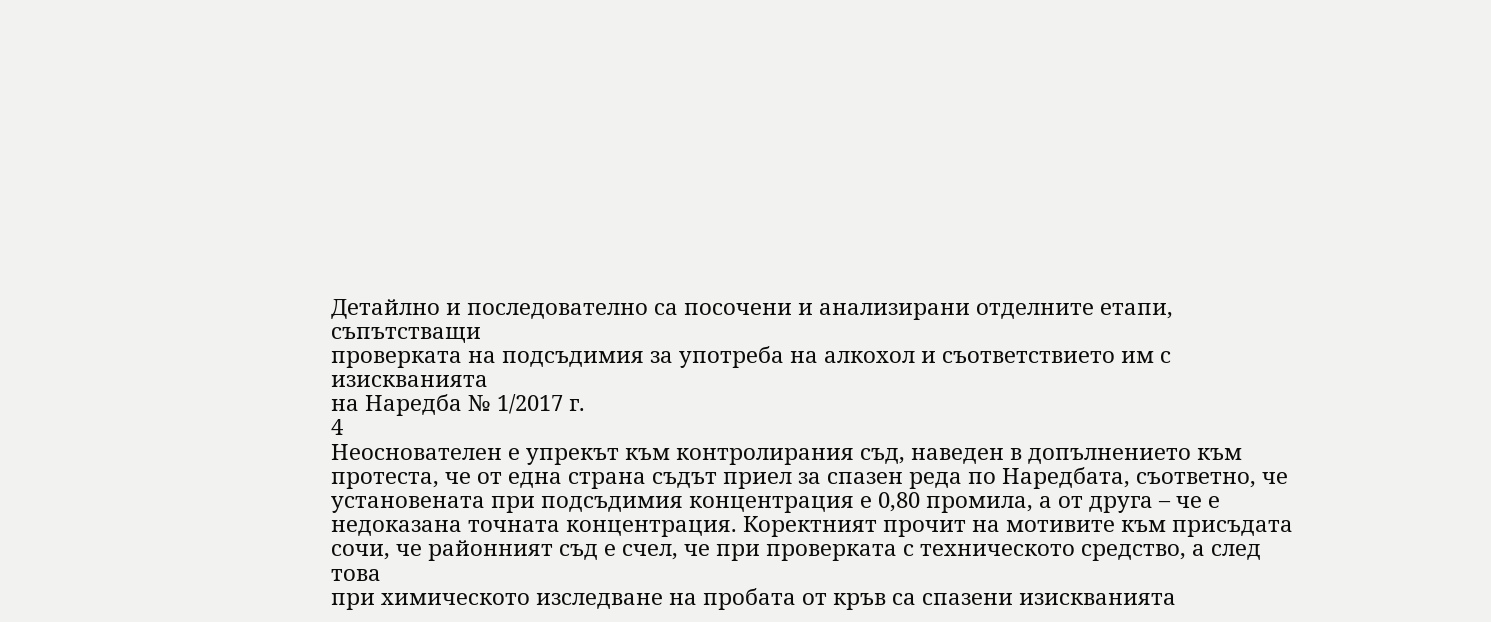Детайлно и последователно са посочени и анализирани отделните етапи, съпътстващи
проверката на подсъдимия за употреба на алкохол и съответствието им с изискванията
на Наредба № 1/2017 г.
4
Неоснователен е упрекът към контролирания съд, наведен в допълнението към
протеста, че от една страна съдът приел за спазен реда по Наредбата, съответно, че
установената при подсъдимия концентрация е 0,80 промила, а от друга – че е
недоказана точната концентрация. Коректният прочит на мотивите към присъдата
сочи, че районният съд е счел, че при проверката с техническото средство, а след това
при химическото изследване на пробата от кръв са спазени изискванията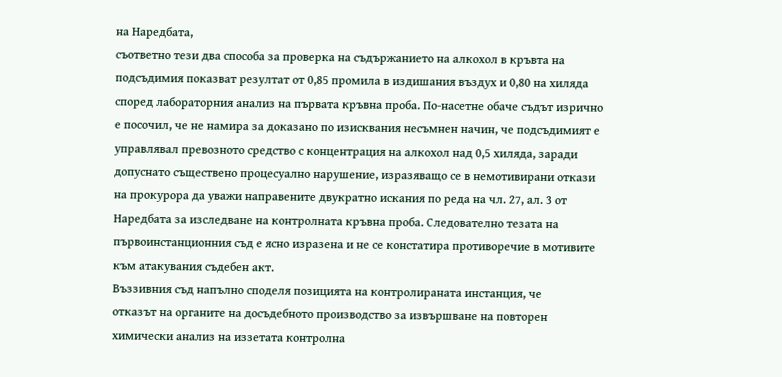на Наредбата,
съответно тези два способа за проверка на съдържанието на алкохол в кръвта на
подсъдимия показват резултат от 0,85 промила в издишания въздух и 0,80 на хиляда
според лабораторния анализ на първата кръвна проба. По-насетне обаче съдът изрично
е посочил, че не намира за доказано по изисквания несъмнен начин, че подсъдимият е
управлявал превозното средство с концентрация на алкохол над 0,5 хиляда, заради
допуснато съществено процесуално нарушение, изразяващо се в немотивирани откази
на прокурора да уважи направените двукратно искания по реда на чл. 27, ал. 3 от
Наредбата за изследване на контролната кръвна проба. Следователно тезата на
първоинстанционния съд е ясно изразена и не се констатира противоречие в мотивите
към атакувания съдебен акт.
Въззивния съд напълно споделя позицията на контролираната инстанция, че
отказът на органите на досъдебното производство за извършване на повторен
химически анализ на иззетата контролна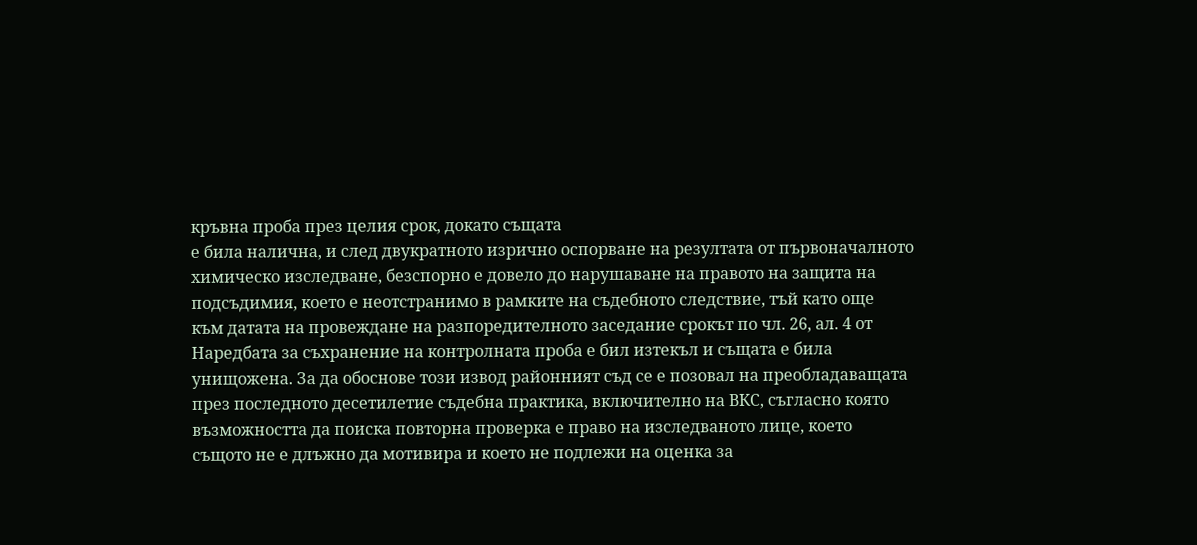кръвна проба през целия срок, докато същата
е била налична, и след двукратното изрично оспорване на резултата от първоначалното
химическо изследване, безспорно е довело до нарушаване на правото на защита на
подсъдимия, което е неотстранимо в рамките на съдебното следствие, тъй като още
към датата на провеждане на разпоредителното заседание срокът по чл. 26, ал. 4 от
Наредбата за съхранение на контролната проба е бил изтекъл и същата е била
унищожена. За да обоснове този извод районният съд се е позовал на преобладаващата
през последното десетилетие съдебна практика, включително на ВКС, съгласно която
възможността да поиска повторна проверка е право на изследваното лице, което
същото не е длъжно да мотивира и което не подлежи на оценка за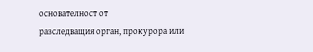основателност от
разследващия орган, прокурора или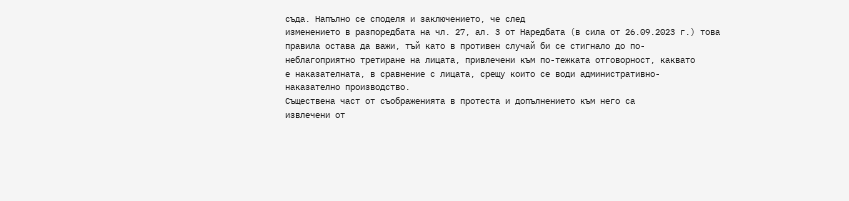съда. Напълно се споделя и заключението, че след
изменението в разпоредбата на чл. 27, ал. 3 от Наредбата (в сила от 26.09.2023 г.) това
правила остава да важи, тъй като в противен случай би се стигнало до по-
неблагоприятно третиране на лицата, привлечени към по-тежката отговорност, каквато
е наказателната, в сравнение с лицата, срещу които се води административно-
наказателно производство.
Съществена част от съображенията в протеста и допълнението към него са
извлечени от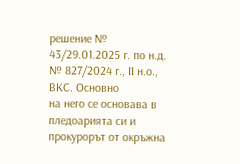решение № 43/29.01.2025 г. по н.д. № 827/2024 г., ІІ н.о., ВКС. Основно
на него се основава в пледоарията си и прокурорът от окръжна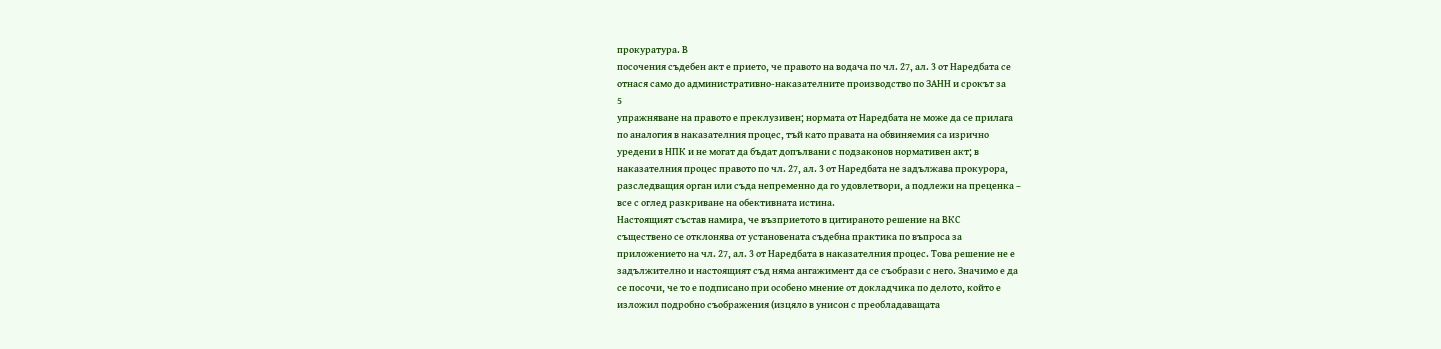прокуратура. В
посочения съдебен акт е прието, че правото на водача по чл. 27, ал. 3 от Наредбата се
отнася само до административно-наказателните производство по ЗАНН и срокът за
5
упражняване на правото е преклузивен; нормата от Наредбата не може да се прилага
по аналогия в наказателния процес, тъй като правата на обвиняемия са изрично
уредени в НПК и не могат да бъдат допълвани с подзаконов нормативен акт; в
наказателния процес правото по чл. 27, ал. 3 от Наредбата не задължава прокурора,
разследващия орган или съда непременно да го удовлетвори, а подлежи на преценка –
все с оглед разкриване на обективната истина.
Настоящият състав намира, че възприетото в цитираното решение на ВКС
съществено се отклонява от установената съдебна практика по въпроса за
приложението на чл. 27, ал. 3 от Наредбата в наказателния процес. Това решение не е
задължително и настоящият съд няма ангажимент да се съобрази с него. Значимо е да
се посочи, че то е подписано при особено мнение от докладчика по делото, който е
изложил подробно съображения (изцяло в унисон с преобладаващата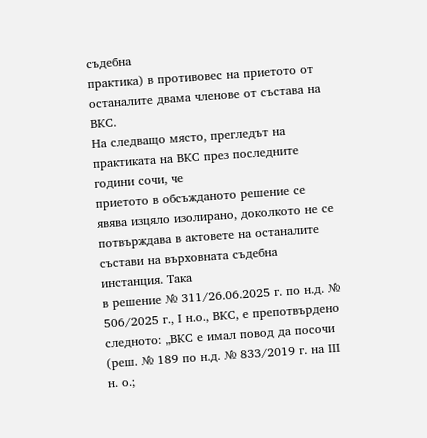съдебна
практика) в противовес на приетото от останалите двама членове от състава на ВКС.
На следващо място, прегледът на практиката на ВКС през последните години сочи, че
приетото в обсъжданото решение се явява изцяло изолирано, доколкото не се
потвърждава в актовете на останалите състави на върховната съдебна инстанция. Така
в решение № 311/26.06.2025 г. по н.д. № 506/2025 г., І н.о., ВКС, е препотвърдено
следното: „ВКС е имал повод да посочи (реш. № 189 по н.д. № 833/2019 г. на ІІІ н. о.;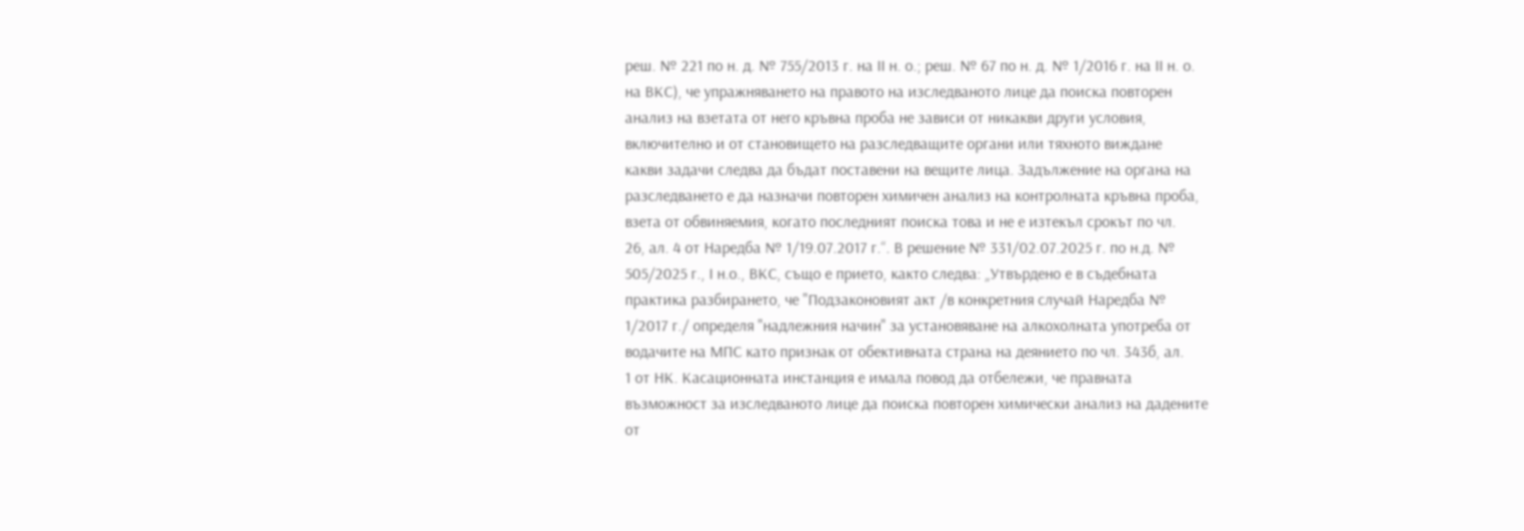реш. № 221 по н. д. № 755/2013 г. на ІІ н. о.; реш. № 67 по н. д. № 1/2016 г. на ІІ н. о.
на ВКС), че упражняването на правото на изследваното лице да поиска повторен
анализ на взетата от него кръвна проба не зависи от никакви други условия,
включително и от становището на разследващите органи или тяхното виждане
какви задачи следва да бъдат поставени на вещите лица. Задължение на органа на
разследването е да назначи повторен химичен анализ на контролната кръвна проба,
взета от обвиняемия, когато последният поиска това и не е изтекъл срокът по чл.
26, ал. 4 от Наредба № 1/19.07.2017 г.“. В решение № 331/02.07.2025 г. по н.д. №
505/2025 г., І н.о., ВКС, също е прието, както следва: „Утвърдено е в съдебната
практика разбирането, че "Подзаконовият акт /в конкретния случай Наредба №
1/2017 г./ определя "надлежния начин" за установяване на алкохолната употреба от
водачите на МПС като признак от обективната страна на деянието по чл. 343б, ал.
1 от НК. Касационната инстанция е имала повод да отбележи, че правната
възможност за изследваното лице да поиска повторен химически анализ на дадените
от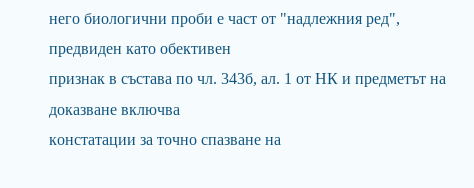него биологични проби е част от "надлежния ред", предвиден като обективен
признак в състава по чл. 343б, ал. 1 от НК и предметът на доказване включва
констатации за точно спазване на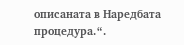описаната в Наредбата процедура.“.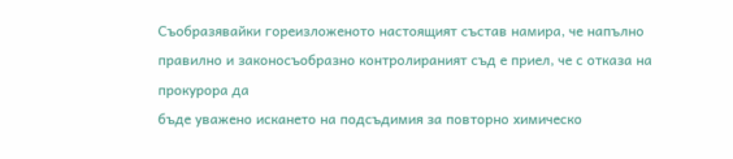Съобразявайки гореизложеното настоящият състав намира, че напълно
правилно и законосъобразно контролираният съд е приел, че с отказа на прокурора да
бъде уважено искането на подсъдимия за повторно химическо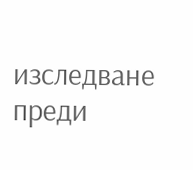изследване преди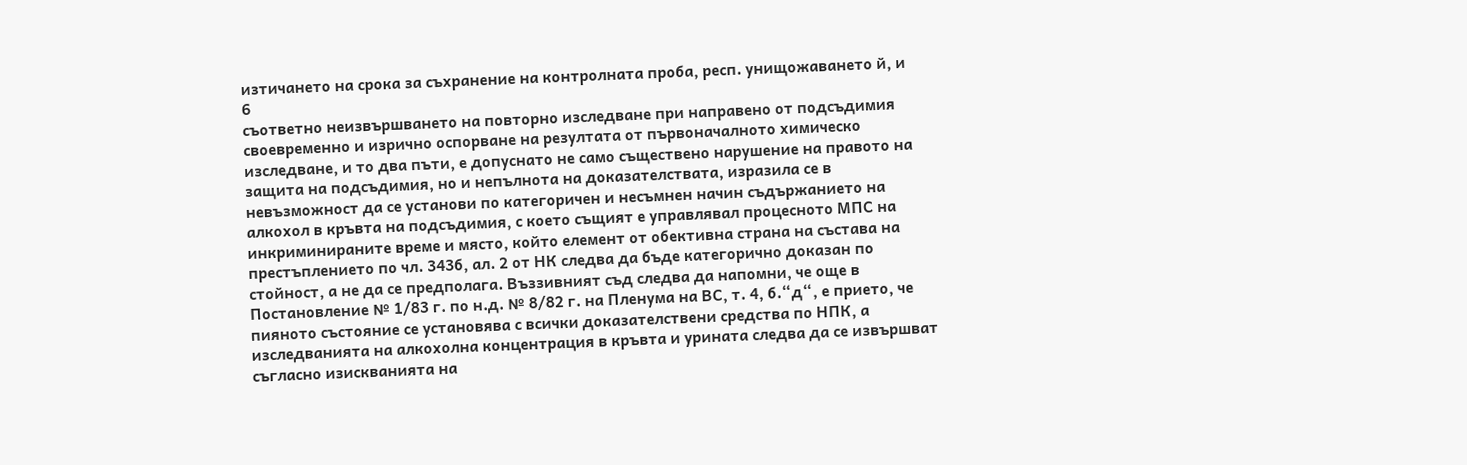изтичането на срока за съхранение на контролната проба, респ. унищожаването й, и
6
съответно неизвършването на повторно изследване при направено от подсъдимия
своевременно и изрично оспорване на резултата от първоначалното химическо
изследване, и то два пъти, е допуснато не само съществено нарушение на правото на
защита на подсъдимия, но и непълнота на доказателствата, изразила се в
невъзможност да се установи по категоричен и несъмнен начин съдържанието на
алкохол в кръвта на подсъдимия, с което същият е управлявал процесното МПС на
инкриминираните време и място, който елемент от обективна страна на състава на
престъплението по чл. 343б, ал. 2 от НК следва да бъде категорично доказан по
стойност, а не да се предполага. Въззивният съд следва да напомни, че още в
Постановление № 1/83 г. по н.д. № 8/82 г. на Пленума на ВС, т. 4, б.“д“, е прието, че
пияното състояние се установява с всички доказателствени средства по НПК, а
изследванията на алкохолна концентрация в кръвта и урината следва да се извършват
съгласно изискванията на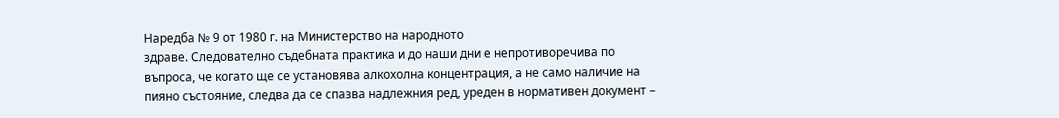Наредба № 9 от 1980 г. на Министерство на народното
здраве. Следователно съдебната практика и до наши дни е непротиворечива по
въпроса, че когато ще се установява алкохолна концентрация, а не само наличие на
пияно състояние, следва да се спазва надлежния ред, уреден в нормативен документ –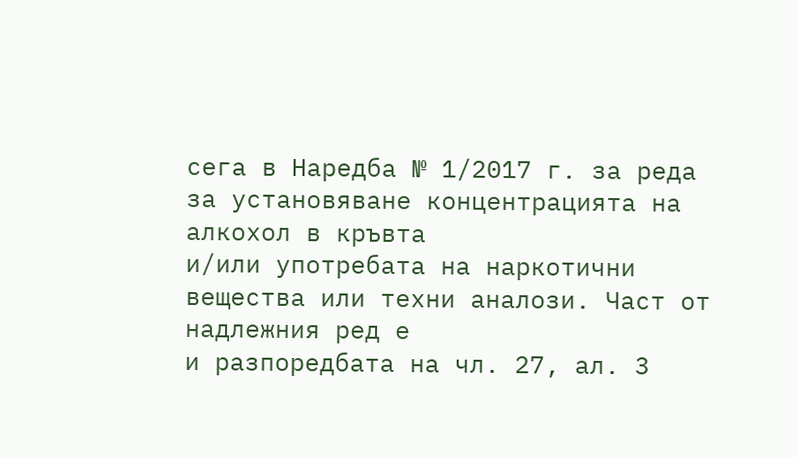сега в Наредба № 1/2017 г. за реда за установяване концентрацията на алкохол в кръвта
и/или употребата на наркотични вещества или техни аналози. Част от надлежния ред е
и разпоредбата на чл. 27, ал. 3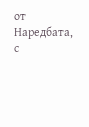от Наредбата, с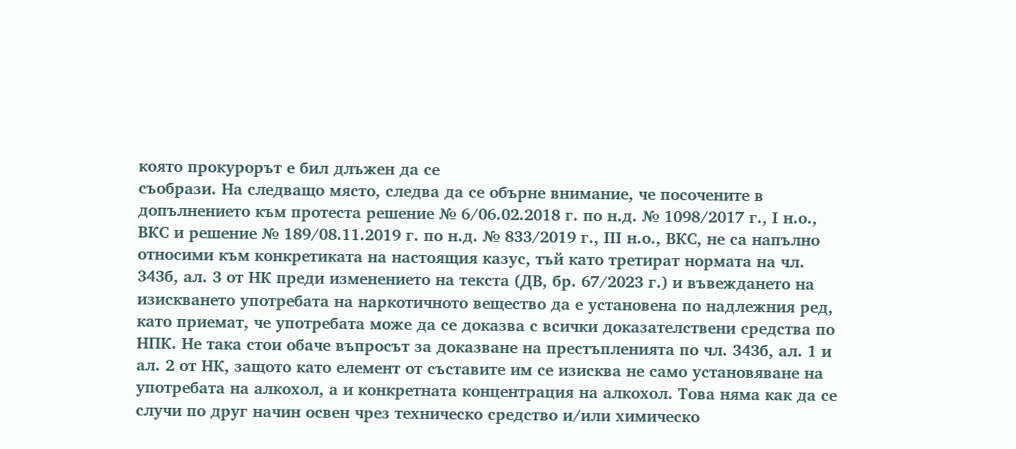която прокурорът е бил длъжен да се
съобрази. На следващо място, следва да се обърне внимание, че посочените в
допълнението към протеста решение № 6/06.02.2018 г. по н.д. № 1098/2017 г., І н.о.,
ВКС и решение № 189/08.11.2019 г. по н.д. № 833/2019 г., ІІІ н.о., ВКС, не са напълно
относими към конкретиката на настоящия казус, тъй като третират нормата на чл.
343б, ал. 3 от НК преди изменението на текста (ДВ, бр. 67/2023 г.) и въвеждането на
изискването употребата на наркотичното вещество да е установена по надлежния ред,
като приемат, че употребата може да се доказва с всички доказателствени средства по
НПК. Не така стои обаче въпросът за доказване на престъпленията по чл. 343б, ал. 1 и
ал. 2 от НК, защото като елемент от съставите им се изисква не само установяване на
употребата на алкохол, а и конкретната концентрация на алкохол. Това няма как да се
случи по друг начин освен чрез техническо средство и/или химическо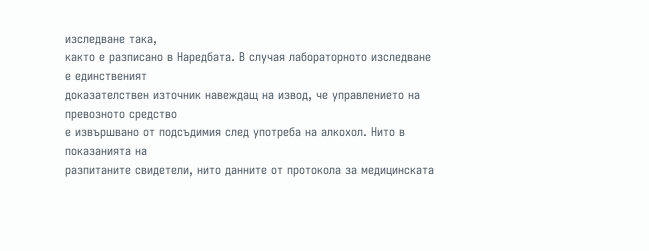изследване така,
както е разписано в Наредбата. В случая лабораторното изследване е единственият
доказателствен източник навеждащ на извод, че управлението на превозното средство
е извършвано от подсъдимия след употреба на алкохол. Нито в показанията на
разпитаните свидетели, нито данните от протокола за медицинската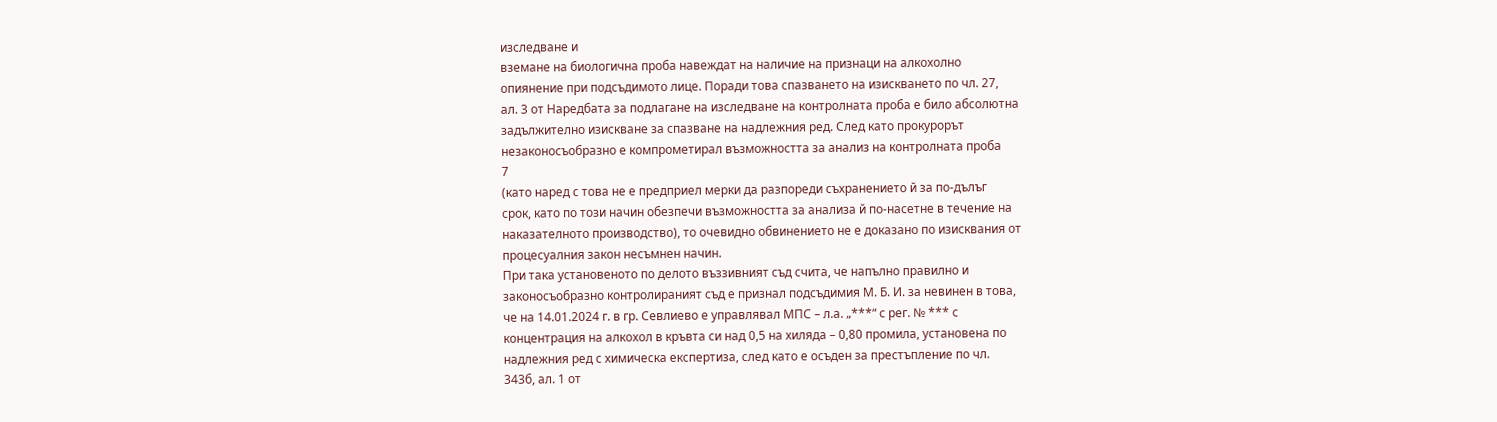изследване и
вземане на биологична проба навеждат на наличие на признаци на алкохолно
опиянение при подсъдимото лице. Поради това спазването на изискването по чл. 27,
ал. 3 от Наредбата за подлагане на изследване на контролната проба е било абсолютна
задължително изискване за спазване на надлежния ред. След като прокурорът
незаконосъобразно е компрометирал възможността за анализ на контролната проба
7
(като наред с това не е предприел мерки да разпореди съхранението й за по-дълъг
срок, като по този начин обезпечи възможността за анализа й по-насетне в течение на
наказателното производство), то очевидно обвинението не е доказано по изисквания от
процесуалния закон несъмнен начин.
При така установеното по делото въззивният съд счита, че напълно правилно и
законосъобразно контролираният съд е признал подсъдимия М. Б. И. за невинен в това,
че на 14.01.2024 г. в гр. Севлиево е управлявал МПС – л.а. „***“ с рег. № *** с
концентрация на алкохол в кръвта си над 0,5 на хиляда – 0,80 промила, установена по
надлежния ред с химическа експертиза, след като е осъден за престъпление по чл.
343б, ал. 1 от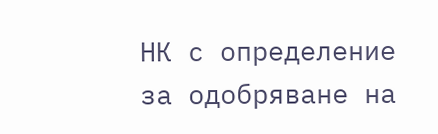НК с определение за одобряване на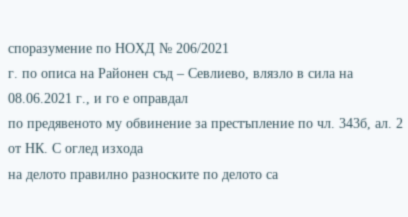споразумение по НОХД № 206/2021
г. по описа на Районен съд – Севлиево, влязло в сила на 08.06.2021 г., и го е оправдал
по предявеното му обвинение за престъпление по чл. 343б, ал. 2 от НК. С оглед изхода
на делото правилно разноските по делото са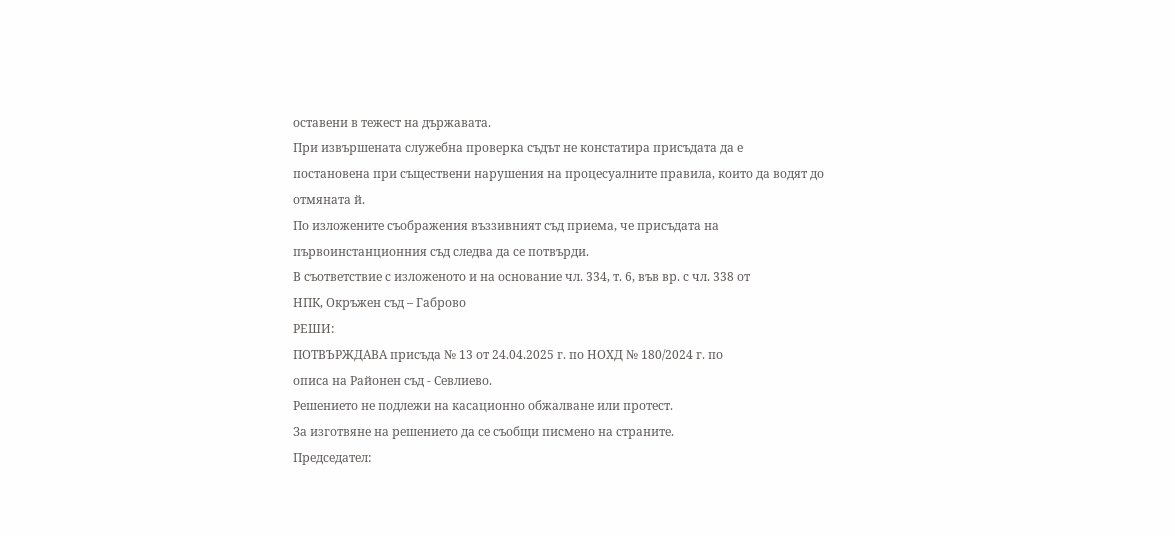оставени в тежест на държавата.
При извършената служебна проверка съдът не констатира присъдата да е
постановена при съществени нарушения на процесуалните правила, които да водят до
отмяната й.
По изложените съображения въззивният съд приема, че присъдата на
първоинстанционния съд следва да се потвърди.
В съответствие с изложеното и на основание чл. 334, т. 6, във вр. с чл. 338 от
НПК, Окръжен съд – Габрово
РЕШИ:
ПОТВЪРЖДАВА присъда № 13 от 24.04.2025 г. по НОХД № 180/2024 г. по
описа на Районен съд - Севлиево.
Решението не подлежи на касационно обжалване или протест.
За изготвяне на решението да се съобщи писмено на страните.
Председател: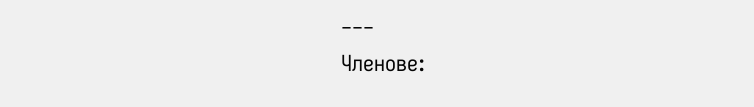___
Членове: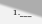1.___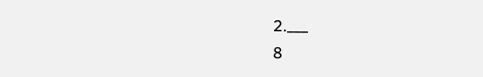2.___
8